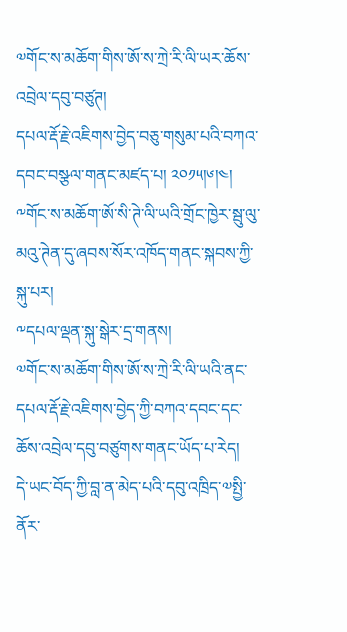༧གོང་ས་མཆོག་གིས་ཨོ་ས་ཀྲེ་རི་ལི་ཡར་ཆོས་འབྲེལ་དབུ་བཙུཊ།
དཔལ་རྡོ་རྗེ་འཇིགས་བྱེད་བཅུ་གསུམ་པའི་བཀའ་དབང་བསྩལ་གནང་མཛད་པ། ༢༠༡༥།༦།༤། ༸གོང་ས་མཆོག་ཨོ་སི་ཊེ་ལི་ཡའི་གྲོང་ཁྱེར་སྦུ་ལུ་མའུ་ཊེན་དུ་ཞབས་སོར་འཁོད་གནང་སྐབས་ཀྱི་སྐུ་པར།
༸དཔལ་ལྡན་སྐུ་སྒེར་དྲ་གནས།
༧གོང་ས་མཆོག་གིས་ཨོ་ས་ཀྲེ་རི་ལི་ཡའི་ནང་དཔལ་རྡོ་རྗེ་འཇིགས་བྱེད་ཀྱི་བཀའ་དབང་དང་ཆོས་འབྲེལ་དབུ་བཙུགས་གནང་ཡོད་པ་རེད།
དེ་ཡང་བོད་ཀྱི་བླ་ན་མེད་པའི་དབུ་འཁྲིད་༧སྤྱི་ནོར་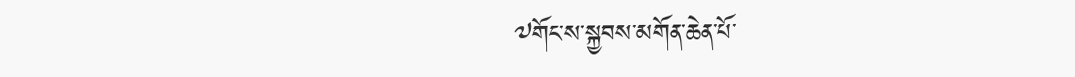༧གོང་ས་སྐྱབས་མགོན་ཆེན་པོ་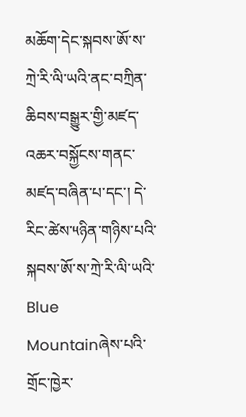མཆོག་དེང་སྐབས་ཨོ་ས་ཀྲེ་རི་ལི་ཡའི་ནང་བཀྲིན་ཆིབས་བསྒྱུར་གྱི་མཛད་འཆར་བསྐྱོངས་གནང་མཛད་བཞིན་པ་དང་། དེ་རིང་ཚེས་༥ཉིན་གཉིས་པའི་སྐབས་ཨོ་ས་ཀྲེ་རི་ལི་ཡའི་Blue Mountainཞེས་པའི་གྲོང་ཁྱེར་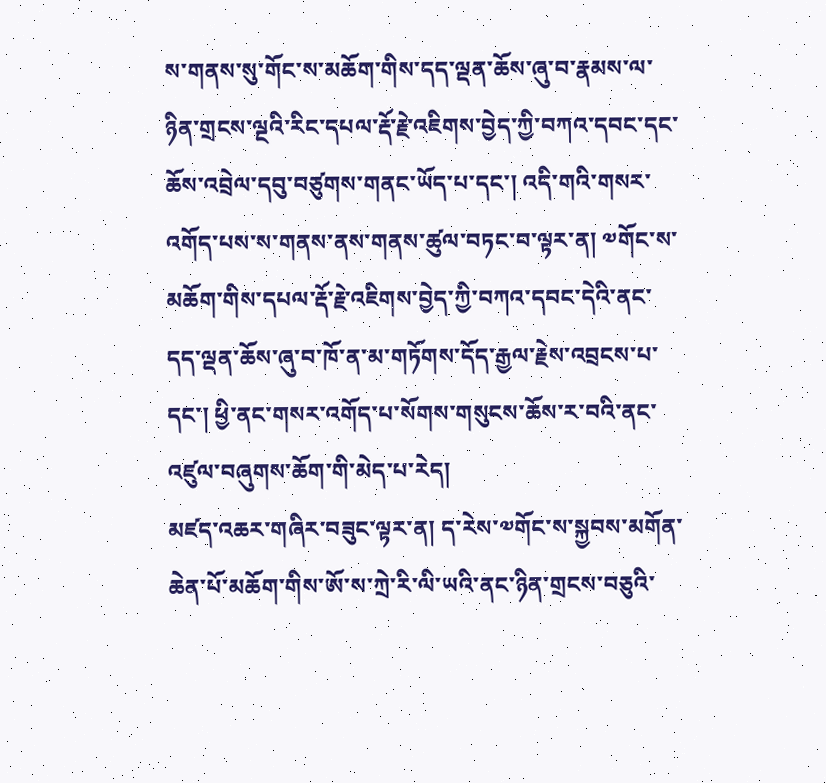ས་གནས་སུ་གོང་ས་མཆོག་གིས་དད་ལྡན་ཆོས་ཞུ་བ་རྣམས་ལ་ ཉིན་གྲངས་ལྔའི་རིང་དཔལ་རྡོ་རྗེ་འཇིགས་བྱེད་ཀྱི་བཀའ་དབང་དང་ཆོས་འབྲེལ་དབུ་བཙུགས་གནང་ཡོད་པ་དང་། འདི་གའི་གསར་འགོད་པས་ས་གནས་ནས་གནས་ཚུལ་བཏང་བ་ལྟར་ན། ༧གོང་ས་མཆོག་གིས་དཔལ་རྡོ་རྗེ་འཇིགས་བྱེད་ཀྱི་བཀའ་དབང་དེའི་ནང་དད་ལྡན་ཆོས་ཞུ་བ་ཁོ་ན་མ་གཏོགས་དོད་རྒྱལ་རྗེས་འབྲངས་པ་དང་། ཕྱི་ནང་གསར་འགོད་པ་སོགས་གསུངས་ཆོས་ར་བའི་ནང་འཛུལ་བཞུགས་ཆོག་གི་མེད་པ་རེད།
མཛད་འཆར་གཞིར་བཟུང་ལྟར་ན། ད་རེས་༧གོང་ས་སྐྱབས་མགོན་ཆེན་པོ་མཆོག་གིས་ཨོ་ས་ཀྲེ་རི་ལི་ཡའི་ནང་ཉིན་གྲངས་བཅུའི་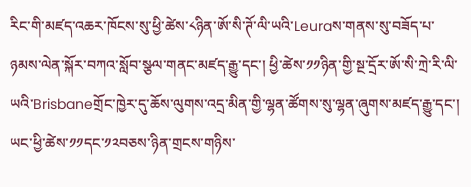རིང་གི་མཛད་འཆར་ཁོངས་སུ་ཕྱི་ཚེས་༨ཉིན་ཨོ་སི་ཊོ་ལི་ཡའི་Leuraས་གནས་སུ་བཟོད་པ་ཉམས་ལེན་སྐོར་བཀའ་སློབ་སྩལ་གནང་མཛད་རྒྱུ་དང་། ཕྱི་ཚེས་༡༡ཉིན་གྱི་སྔ་དྲོར་ཨོ་སི་ཀྲེ་རི་ལི་ཡའི་Brisbaneགྲོང་ཁྱེར་དུ་ཆོས་ལུགས་འདྲ་མིན་གྱི་ལྷན་ཚོགས་སུ་ལྷན་ཞུགས་མཛད་རྒྱུ་དང་། ཡང་ཕྱི་ཚེས་༡༡དང་༡༢བཅས་ཉིན་གྲངས་གཉིས་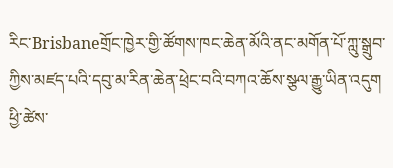རིང་Brisbaneགྲོང་ཁྱེར་གྱི་ཚོགས་ཁང་ཆེན་མོའི་ནང་མགོན་པོ་ཀླུ་སྒྲུབ་ཀྱིས་མཛད་པའི་དབུ་མ་རིན་ཆེན་ཕྲེང་བའི་བཀའ་ཆོས་སྩལ་རྒྱུ་ཡིན་འདུག ཕྱི་ཚེས་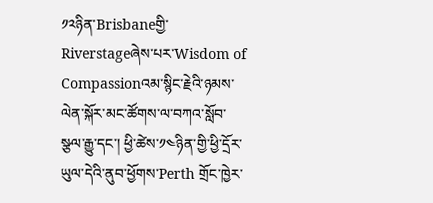༡༢ཉིན་Brisbaneགྱི་ Riverstageཞེས་པར་Wisdom of Compassionའམ་སྙིང་རྗེའི་ཉམས་ལེན་སྐོར་མང་ཚོགས་ལ་བཀའ་སློབ་སྩལ་རྒྱུ་དང་། ཕྱི་ཚེས་༡༤ཉིན་གྱི་ཕྱི་དྲོར་ཡུལ་དེའི་ནུབ་ཕྱོགས་Perth གྲོང་ཁྱེར་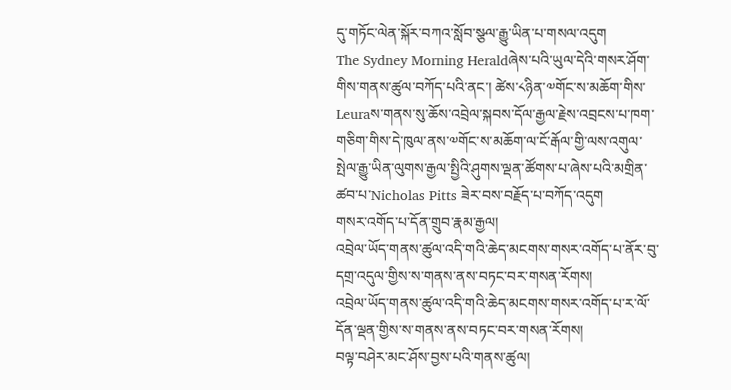དུ་གཏོང་ལེན་སྐོར་བཀའ་སློབ་སྩལ་རྒྱུ་ཡིན་པ་གསལ་འདུག
The Sydney Morning Heraldཞེས་པའི་ཡུལ་དེའི་གསར་ཤོག་གིས་གནས་ཚུལ་བཀོད་པའི་ནང་། ཚེས་༨ཉིན་༧གོང་ས་མཆོག་གིས་Leuraས་གནས་སུ་ཆོས་འབྲེལ་སྐབས་དོལ་རྒྱལ་རྗེས་འབྲངས་པ་ཁག་གཅིག་གིས་དེ་ཁུལ་ནས་༧གོང་ས་མཆོག་ལ་ངོ་རྒོལ་གྱི་ལས་འགུལ་སྤེལ་རྒྱུ་ཡིན་ལུགས་རྒྱལ་སྤྱིའི་ཤུགས་ལྡན་ཚོགས་པ་ཞེས་པའི་མགྲིན་ཚབ་པ་Nicholas Pitts ཟེར་བས་བརྗོད་པ་བཀོད་འདུག
གསར་འགོད་པ་དོན་གྲུབ་རྣམ་རྒྱལ།
འབྲེལ་ཡོད་གནས་ཚུལ་འདི་གའི་ཆེད་མངགས་གསར་འགོད་པ་ནོར་བུ་དགྲ་འདུལ་གྱིས་ས་གནས་ནས་བཏང་བར་གསན་རོགས།
འབྲེལ་ཡོད་གནས་ཚུལ་འདི་གའི་ཆེད་མངགས་གསར་འགོད་པ་ར་ལོ་དོན་ལྡན་གྱིས་ས་གནས་ནས་བཏང་བར་གསན་རོགས།
བལྟ་བཤེར་མང་ཤོས་བྱས་པའི་གནས་ཚུལ།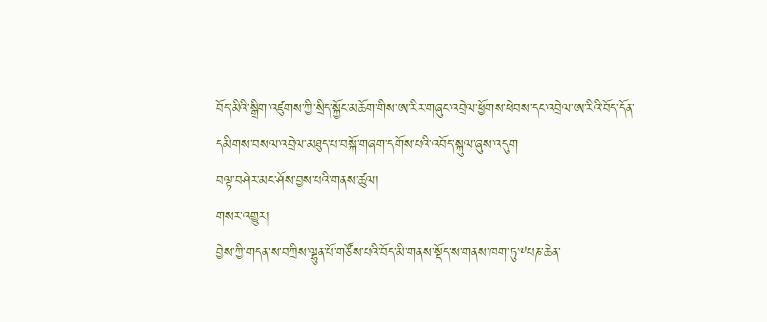བོད་མིའི་སྒྲིག་འཛུགས་ཀྱི་སྲིད་སྐྱོང་མཆོག་གིས་ཨ་རིར་གཞུང་འབྲེལ་ཕྱོགས་ཕེབས་དང་འབྲེལ་ཨ་རིའི་བོད་དོན་དམིགས་བསལ་འབྲེལ་མཐུད་པ་བསྐོ་གཞག་དགོས་པའི་འབོད་སྐུལ་ཞུས་འདུག
བལྟ་བཤེར་མང་ཤོས་བྱས་པའི་གནས་ཚུལ།
གསར་འགྱུར།
བྱེས་ཀྱི་གདན་ས་བཀྲིས་ལྷུན་པོ་གཙོས་པའི་བོད་མི་གནས་སྡོད་ས་གནས་ཁག་ཏུ་༸པཎ་ཆེན་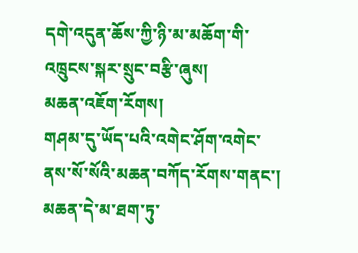དགེ་འདུན་ཆོས་ཀྱི་ཉི་མ་མཆོག་གི་འཁྲུངས་སྐར་སྲུང་བརྩི་ཞུས།
མཆན་འཇོག་རོགས།
གཤམ་དུ་ཡོད་པའི་འགེང་ཤོག་འགེང་ནས་སོ་སོའི་མཆན་བཀོད་རོགས་གནང་། མཆན་དེ་མ་ཐག་ཏུ་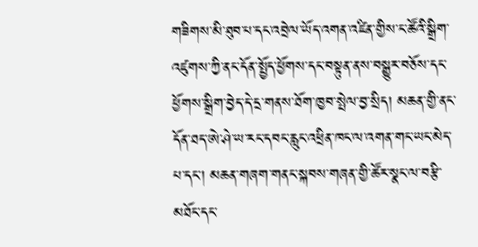གཟིགས་མི་ཐུབ་པ་དང་འབྲེལ་ཡོད་འགན་འཛིན་གྱིས་ང་ཚོའི་སྒྲིག་འཛུགས་ཀྱི་ནང་དོན་སྤྱོད་ཕྱོགས་དང་བསྟུན་ནས་བསྒྱུར་བཅོས་དང་ཕྱོགས་སྒྲིག་བྱེད་དེ་དྲ་གནས་ཐོག་ཁྱབ་སྤེལ་བྱ་སྲིད། མཆན་གྱི་ནང་དོན་ཐད་ཨེ་ཤེ་ཡ་རང་དབང་རླུང་འཕྲིན་ཁང་ལ་འགན་གང་ཡང་མེད་པ་དང་། མཆན་གཞག་གནང་སྐབས་གཞན་གྱི་ཚོར་སྣང་ལ་བརྩི་མཐོང་དང་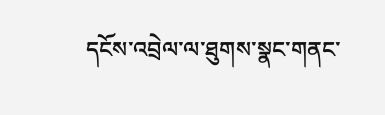དངོས་འབྲེལ་ལ་ཐུགས་སྣང་གནང་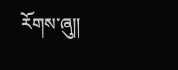རོགས་ཞུ༎